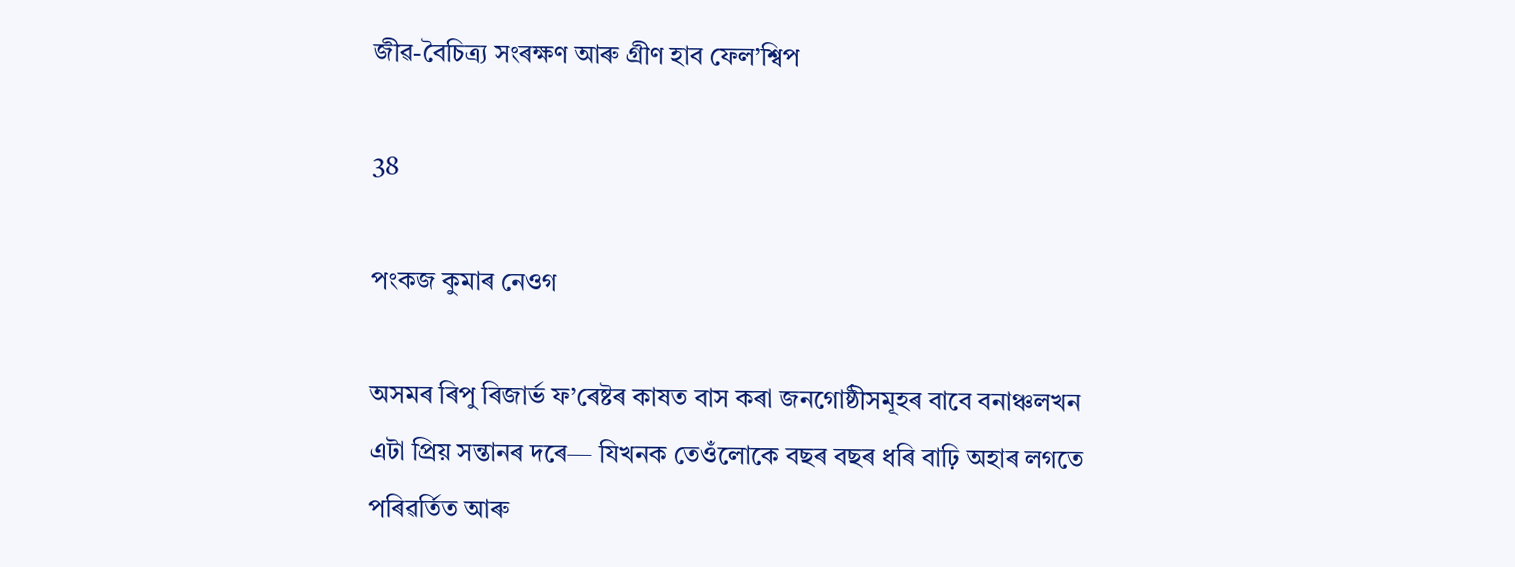জীৱ-বৈচিত্ৰ্য সংৰক্ষণ আৰু গ্ৰীণ হাব ফেল’শ্বিপ

38

পংকজ কুমাৰ নেওগ

অসমৰ ৰিপু ৰিজাৰ্ভ ফ’ৰেষ্টৰ কাষত বাস কৰা জনগোষ্ঠীসমূহৰ বাবে বনাঞ্চলখন এটা প্রিয় সন্তানৰ দৰে— যিখনক তেওঁলোকে বছৰ বছৰ ধৰি বাঢ়ি অহাৰ লগতে পৰিৱৰ্তিত আৰু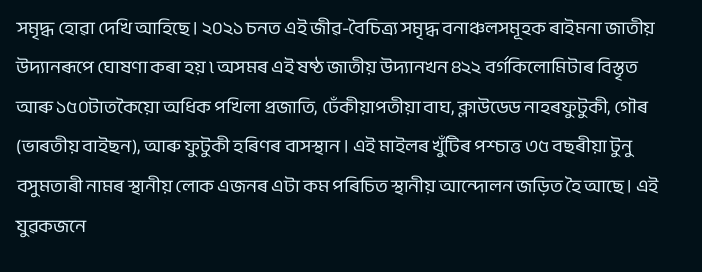সমৃদ্ধ হোৱা দেখি আহিছে। ২০২১ চনত এই জীৱ-বৈচিত্র্য সমৃদ্ধ বনাঞ্চলসমূহক ৰাইমনা জাতীয় উদ্যানৰূপে ঘোষণা কৰা হয় ৷ অসমৰ এই ষষ্ঠ জাতীয় উদ্যানখন ৪২২ বর্গকিলোমিটাৰ বিস্তৃত আৰু ১৫০টাতকৈয়ো অধিক পখিলা প্রজাতি, ঢেঁকীয়াপতীয়া বাঘ, ক্লাউডেড নাহৰফুটুকী, গৌৰ (ভাৰতীয় বাইছন), আৰু ফুটুকী হৰিণৰ বাসস্থান । এই মাইলৰ খুঁটিৰ পশ্চাত্ত ৩৫ বছৰীয়া টুনু বসুমতাৰী নামৰ স্থানীয় লোক এজনৰ এটা কম পৰিচিত স্থানীয় আন্দোলন জড়িত হৈ আছে। এই যুৱকজনে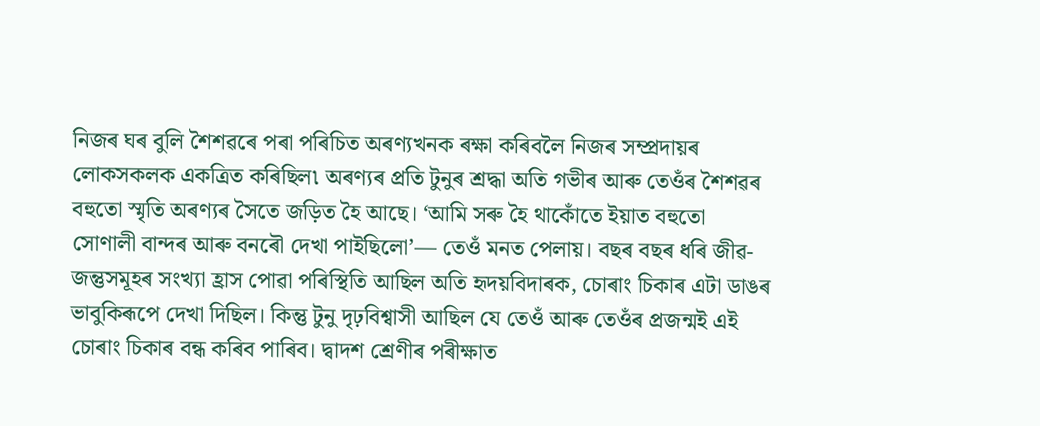নিজৰ ঘৰ বুলি শৈশৱৰে পৰা পৰিচিত অৰণ্যখনক ৰক্ষা কৰিবলৈ নিজৰ সম্প্ৰদায়ৰ লোকসকলক একত্ৰিত কৰিছিল৷ অৰণ্যৰ প্রতি টুনুৰ শ্ৰদ্ধা অতি গভীৰ আৰু তেওঁৰ শৈশৱৰ বহুতো স্মৃতি অৰণ্যৰ সৈতে জড়িত হৈ আছে। ‘আমি সৰু হৈ থাকোঁতে ইয়াত বহুতো সোণালী বান্দৰ আৰু বনৰৌ দেখা পাইছিলো’— তেওঁ মনত পেলায়। বছৰ বছৰ ধৰি জীৱ-জন্তুসমূহৰ সংখ্যা হ্ৰাস পোৱা পৰিস্থিতি আছিল অতি হৃদয়বিদাৰক, চোৰাং চিকাৰ এটা ডাঙৰ ভাবুকিৰূপে দেখা দিছিল। কিন্তু টুনু দৃঢ়বিশ্বাসী আছিল যে তেওঁ আৰু তেওঁৰ প্ৰজন্মই এই চোৰাং চিকাৰ বন্ধ কৰিব পাৰিব। দ্বাদশ শ্ৰেণীৰ পৰীক্ষাত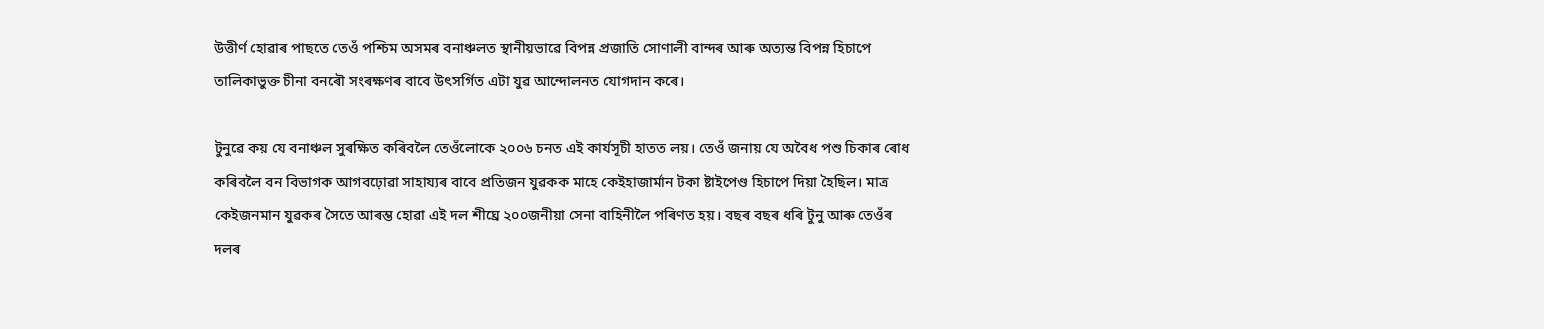উত্তীৰ্ণ হোৱাৰ পাছতে তেওঁ পশ্চিম অসমৰ বনাঞ্চলত স্থানীয়ভাৱে বিপন্ন প্ৰজাতি সোণালী বান্দৰ আৰু অত্যন্ত বিপন্ন হিচাপে তালিকাভুক্ত চীনা বনৰৌ সংৰক্ষণৰ বাবে উৎসর্গিত এটা যুৱ আন্দোলনত যোগদান কৰে।

টুনুৱে কয় যে বনাঞ্চল সুৰক্ষিত কৰিবলৈ তেওঁলোকে ২০০৬ চনত এই কাৰ্যসূচী হাতত লয়। তেওঁ জনায় যে অবৈধ পশু চিকাৰ ৰোধ কৰিবলৈ বন বিভাগক আগবঢ়োৱা সাহায্যৰ বাবে প্ৰতিজন যুৱকক মাহে কেইহাজাৰ্মান টকা ষ্টাইপেণ্ড হিচাপে দিয়া হৈছিল। মাত্ৰ কেইজনমান যুৱকৰ সৈতে আৰম্ভ হোৱা এই দল শীঘ্ৰে ২০০জনীয়া সেনা বাহিনীলৈ পৰিণত হয়। বছৰ বছৰ ধৰি টুনু আৰু তেওঁৰ দলৰ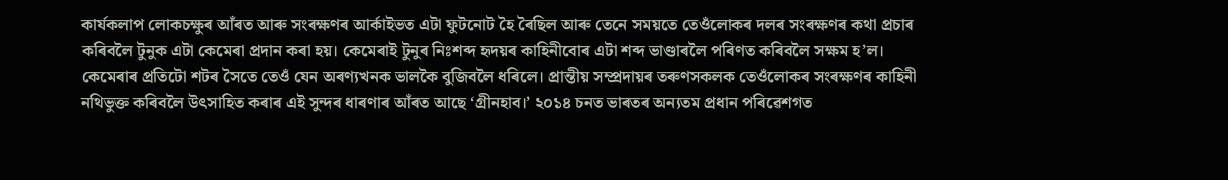কার্যকলাপ লোকচক্ষুৰ আঁৰত আৰু সংৰক্ষণৰ আর্কাইভত এটা ফুটনোট হৈ ৰৈছিল আৰু তেনে সময়তে তেওঁলোকৰ দলৰ সংৰক্ষণৰ কথা প্ৰচাৰ কৰিবলৈ টুনুক এটা কেমেৰা প্ৰদান কৰা হয়। কেমেৰাই টুনুৰ নিঃশব্দ হৃদয়ৰ কাহিনীবোৰ এটা শব্দ ভাণ্ডাৰলৈ পৰিণত কৰিবলৈ সক্ষম হ’ল। কেমেৰাৰ প্ৰতিটো শটৰ সৈতে তেওঁ যেন অৰণ্যখনক ভালকৈ বুজিবলৈ ধৰিলে। প্রান্তীয় সম্প্ৰদায়ৰ তৰুণসকলক তেওঁলোকৰ সংৰক্ষণৰ কাহিনী নথিভুক্ত কৰিবলৈ উৎসাহিত কৰাৰ এই সুন্দৰ ধাৰণাৰ আঁৰত আছে ‘গ্রীনহাব।’ ২০১৪ চনত ভাৰতৰ অন্যতম প্রধান পৰিৱেশগত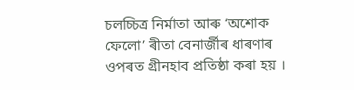চলচ্চিত্র নির্মাতা আৰু ‘অশোক ফেলো’ ৰীতা বেনাৰ্জীৰ ধাৰণাৰ ওপৰত গ্ৰীনহাব প্রতিষ্ঠা কৰা হয় ।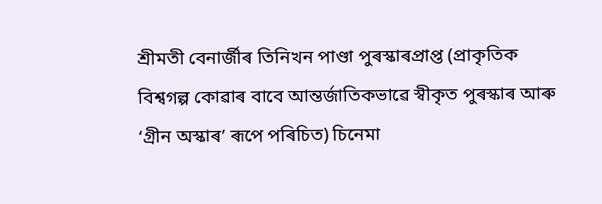শ্রীমতী বেনাৰ্জীৰ তিনিখন পাণ্ডা পুৰস্কাৰপ্ৰাপ্ত (প্রাকৃতিক বিশ্বগল্প কোৱাৰ বাবে আন্তর্জাতিকভাৱে স্বীকৃত পুৰস্কাৰ আৰু ‘গ্রীন অস্কাৰ’ ৰূপে পৰিচিত) চিনেমা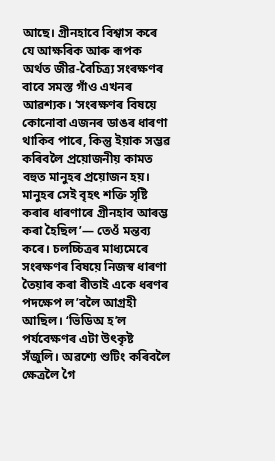আছে। গ্রীনহাবে বিশ্বাস কৰে যে আক্ষৰিক আৰু ৰূপক অৰ্থত জীৱ-বৈচিত্ৰ্য সংৰক্ষণৰ বাবে সমস্ত গাঁও এখনৰ আৱশ্যক। ‘সংৰক্ষণৰ বিষয়ে কোনোবা এজনৰ ডাঙৰ ধাৰণা থাকিব পাৰে, কিন্তু ইয়াক সম্ভৱ কৰিবলৈ প্ৰয়োজনীয় কামত বহুত মানুহৰ প্রয়োজন হয়। মানুহৰ সেই বৃহৎ শক্তি সৃষ্টি কৰাৰ ধাৰণাৰে গ্রীনহাব আৰম্ভ কৰা হৈছিল’— তেওঁ মন্তব্য কৰে। চলচ্চিত্ৰৰ মাধ্যমেৰে সংৰক্ষণৰ বিষয়ে নিজস্ব ধাৰণা তৈয়াৰ কৰা ৰীতাই একে ধৰণৰ পদক্ষেপ ল’বলৈ আগ্রহী আছিল। ‘ভিডিঅ হ’ল পৰ্যবেক্ষণৰ এটা উৎকৃষ্ট সঁজুলি। অৱশ্যে শুটিং কৰিবলৈ ক্ষেত্ৰলৈ গৈ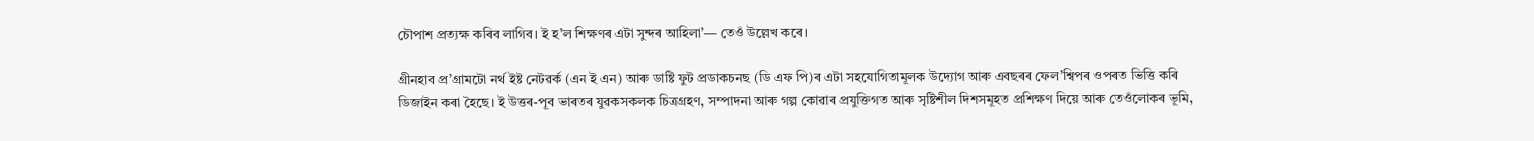চৌপাশ প্ৰত্যক্ষ কৰিব লাগিব। ই হ’ল শিক্ষণৰ এটা সুন্দৰ আহিলা’— তেওঁ উল্লেখ কৰে।

গ্রীনহাব প্ৰ’গ্ৰামটো নৰ্থ ইষ্ট নেটৱৰ্ক (এন ই এন) আৰু ডাষ্টি ফুট প্ৰডাকচনছ (ডি এফ পি)ৰ এটা সহযোগিতামূলক উদ্যোগ আৰু এবছৰৰ ফেল’শ্বিপৰ ওপৰত ভিত্তি কৰি ডিজাইন কৰা হৈছে। ই উত্তৰ-পূব ভাৰতৰ যুৱকসকলক চিত্ৰগ্ৰহণ, সম্পাদনা আৰু গল্প কোৱাৰ প্ৰযুক্তিগত আৰু সৃষ্টিশীল দিশসমূহত প্ৰশিক্ষণ দিয়ে আৰু তেওঁলোকৰ ভূমি,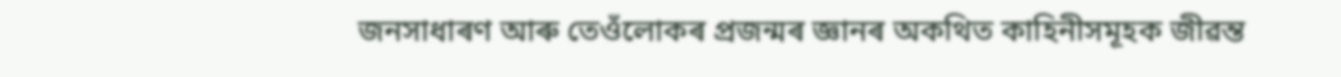জনসাধাৰণ আৰু তেওঁলোকৰ প্ৰজন্মৰ জ্ঞানৰ অকথিত কাহিনীসমূহক জীৱন্ত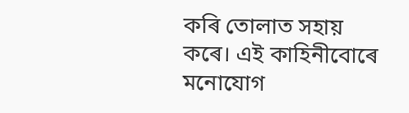কৰি তোলাত সহায় কৰে। এই কাহিনীবোৰে মনোযোগ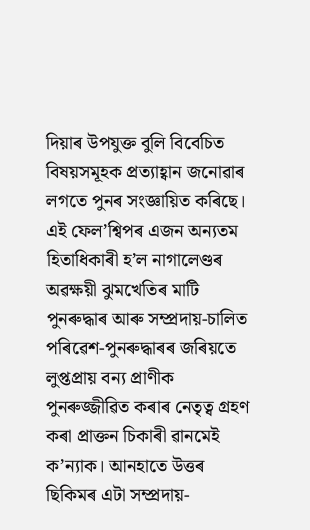দিয়াৰ উপযুক্ত বুলি বিবেচিত বিষয়সমূহক প্ৰত্যাহ্বান জনোৱাৰ লগতে পুনৰ সংজ্ঞায়িত কৰিছে। এই ফেল’শ্বিপৰ এজন অন্যতম হিতাধিকাৰী হ’ল নাগালেণ্ডৰ অৱক্ষয়ী ঝুমখেতিৰ মাটি পুনৰুদ্ধাৰ আৰু সম্প্রদায়-চালিত পৰিৱেশ-পুনৰুদ্ধাৰৰ জৰিয়তে লুপ্তপ্রায় বন্য প্ৰাণীক পুনৰুজ্জীৱিত কৰাৰ নেতৃত্ব গ্ৰহণ কৰা প্রাক্তন চিকাৰী ৱানমেই ক’ন্যাক। আনহাতে উত্তৰ ছিকিমৰ এটা সম্প্রদায়-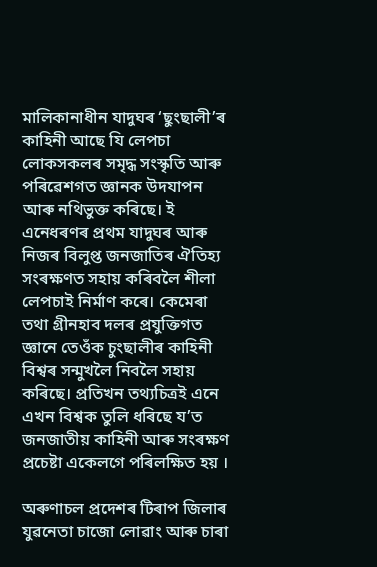মালিকানাধীন যাদুঘৰ ‘ছুংছালী’ৰ কাহিনী আছে যি লেপচা লোকসকলৰ সমৃদ্ধ সংস্কৃতি আৰু পৰিৱেশগত জ্ঞানক উদযাপন আৰু নথিভুক্ত কৰিছে। ই এনেধৰণৰ প্ৰথম যাদুঘৰ আৰু নিজৰ বিলুপ্ত জনজাতিৰ ঐতিহ্য সংৰক্ষণত সহায় কৰিবলৈ শীলা লেপচাই নিৰ্মাণ কৰে। কেমেৰা তথা গ্রীনহাব দলৰ প্ৰযুক্তিগত জ্ঞানে তেওঁক চুংছালীৰ কাহিনী বিশ্বৰ সন্মুখলৈ নিবলৈ সহায় কৰিছে। প্ৰতিখন তথ্যচিত্রই এনে এখন বিশ্বক তুলি ধৰিছে য’ত জনজাতীয় কাহিনী আৰু সংৰক্ষণ প্রচেষ্টা একেলগে পৰিলক্ষিত হয় ।

অৰুণাচল প্ৰদেশৰ টিৰাপ জিলাৰ যুৱনেতা চাজো লোৱাং আৰু চাৰা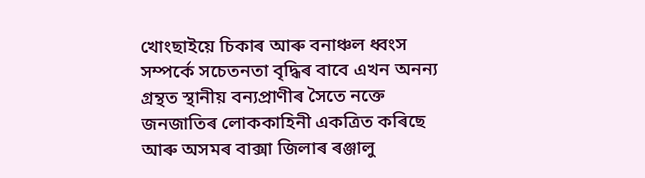খোংছাইয়ে চিকাৰ আৰু বনাঞ্চল ধ্বংস সম্পর্কে সচেতনতা বৃদ্ধিৰ বাবে এখন অনন্য গ্রন্থত স্থানীয় বন্যপ্ৰাণীৰ সৈতে নক্তে জনজাতিৰ লোককাহিনী একত্রিত কৰিছে আৰু অসমৰ বাক্সা জিলাৰ ৰঞ্জালু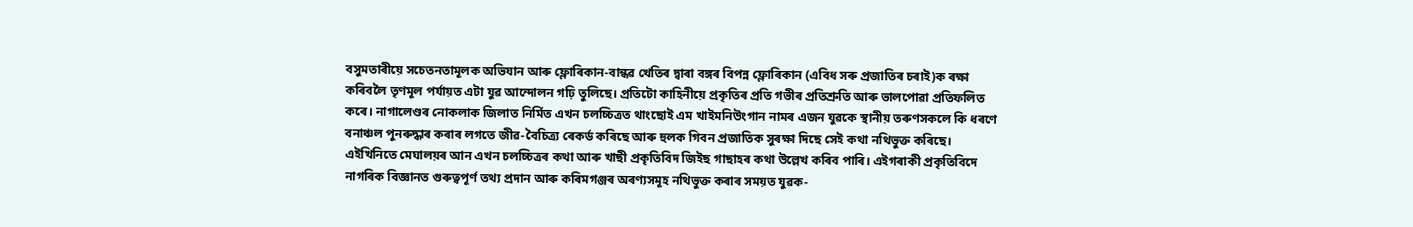বসুমতাৰীয়ে সচেতনতামূলক অভিযান আৰু ফ্লোৰিকান-বান্ধৱ খেতিৰ দ্বাৰা বঙ্গৰ বিপন্ন ফ্লোৰিকান (এবিধ সৰু প্ৰজাতিৰ চৰাই)ক ৰক্ষা কৰিবলৈ তৃণমূল পৰ্যায়ত এটা যুৱ আন্দোলন গঢ়ি তুলিছে। প্ৰতিটো কাহিনীয়ে প্ৰকৃতিৰ প্ৰতি গভীৰ প্ৰতিশ্ৰুতি আৰু ভালপোৱা প্ৰতিফলিত কৰে। নাগালেণ্ডৰ নোকলাক জিলাত নির্মিত এখন চলচ্চিত্ৰত থাংছোই এম খাইমনিউংগান নামৰ এজন যুৱকে স্থানীয় তৰুণসকলে কি ধৰণে বনাঞ্চল পুনৰুদ্ধাৰ কৰাৰ লগতে জীৱ-বৈচিত্র্য ৰেকৰ্ড কৰিছে আৰু হুলক গিবন প্রজাতিক সুৰক্ষা দিছে সেই কথা নথিভুক্ত কৰিছে। এইখিনিতে মেঘালয়ৰ আন এখন চলচ্চিত্ৰৰ কথা আৰু খাছী প্রকৃতিবিদ জিইছ গাছাহৰ কথা উল্লেখ কৰিব পাৰি। এইগৰাকী প্রকৃতিবিদে নাগৰিক বিজ্ঞানত গুৰুত্বপূৰ্ণ তথ্য প্ৰদান আৰু কৰিমগঞ্জৰ অৰণ্যসমূহ নথিভুক্ত কৰাৰ সময়ত যুৱক-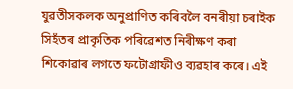যুৱতীসকলক অনুপ্রাণিত কৰিবলৈ বনৰীয়া চৰাইক সিহঁতৰ প্ৰাকৃতিক পৰিৱেশত নিৰীক্ষণ কৰা শিকোৱাৰ লগতে ফটোগ্রাফীও ব্যৱহাৰ কৰে। এই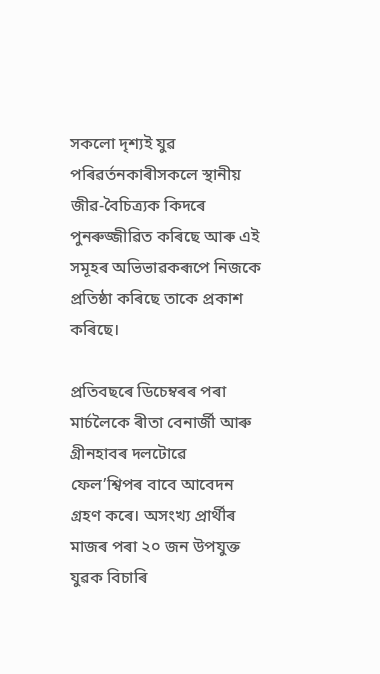সকলো দৃশ্যই যুৱ পৰিৱৰ্তনকাৰীসকলে স্থানীয় জীৱ-বৈচিত্র্যক কিদৰে পুনৰুজ্জীৱিত কৰিছে আৰু এই সমূহৰ অভিভাৱকৰূপে নিজকে প্ৰতিষ্ঠা কৰিছে তাকে প্ৰকাশ কৰিছে।

প্ৰতিবছৰে ডিচেম্বৰৰ পৰা মাৰ্চলৈকে ৰীতা বেনাৰ্জী আৰু গ্রীনহাবৰ দলটোৱে ফেল’শ্বিপৰ বাবে আবেদন গ্রহণ কৰে। অসংখ্য প্ৰাৰ্থীৰ মাজৰ পৰা ২০ জন উপযুক্ত যুৱক বিচাৰি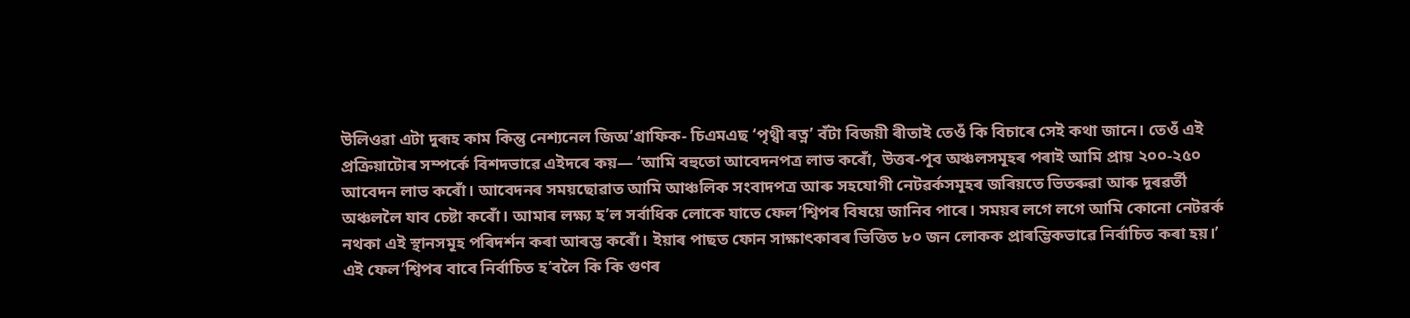উলিওৱা এটা দুৰূহ কাম কিন্তু নেশ্যনেল জিঅ’গ্রাফিক- চিএমএছ ‘পৃথ্বী ৰত্ন’ বঁটা বিজয়ী ৰীতাই তেওঁ কি বিচাৰে সেই কথা জানে। তেওঁ এই প্রক্রিয়াটোৰ সম্পর্কে বিশদভাৱে এইদৰে কয়— ‘আমি বহুতো আবেদনপত্র লাভ কৰোঁ, উত্তৰ-পূব অঞ্চলসমূহৰ পৰাই আমি প্রায় ২০০-২৫০ আবেদন লাভ কৰোঁ। আবেদনৰ সময়ছোৱাত আমি আঞ্চলিক সংবাদপত্ৰ আৰু সহযোগী নেটৱৰ্কসমূহৰ জৰিয়তে ভিতৰুৱা আৰু দূৰৱৰ্তী অঞ্চললৈ যাব চেষ্টা কৰোঁ। আমাৰ লক্ষ্য হ’ল সর্বাধিক লোকে যাতে ফেল’শ্বিপৰ বিষয়ে জানিব পাৰে। সময়ৰ লগে লগে আমি কোনো নেটৱৰ্ক নথকা এই স্থানসমূহ পৰিদৰ্শন কৰা আৰম্ভ কৰোঁ। ইয়াৰ পাছত ফোন সাক্ষাৎকাৰৰ ভিত্তিত ৮০ জন লোকক প্ৰাৰম্ভিকভাৱে নিৰ্বাচিত কৰা হয়।’ এই ফেল’শ্বিপৰ বাবে নির্বাচিত হ’বলৈ কি কি গুণৰ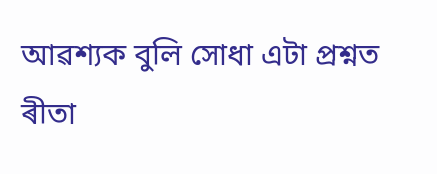আৱশ্যক বুলি সোধা এটা প্ৰশ্নত ৰীতা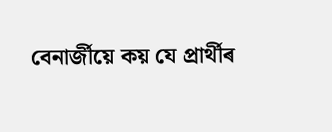বেনাৰ্জীয়ে কয় যে প্ৰাৰ্থীৰ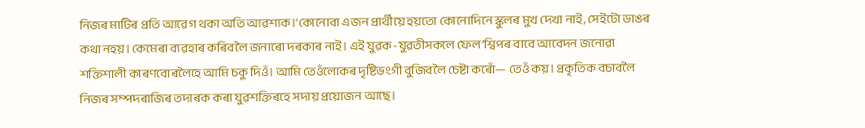নিজৰ মাটিৰ প্ৰতি আৱেগ থকা অতি আৱশ্যক।‘কোনোবা এজন প্রার্থীয়ে হয়তো কোনোদিনে স্কুলৰ মুখ দেখা নাই, সেইটো ডাঙৰ কথা নহয়। কেমেৰা ব্যৱহাৰ কৰিবলৈ জনাৰো দৰকাৰ নাই। এই যুৱক-যুৱতীসকলে ফেল’শ্বিপৰ বাবে আবেদন জনোৱা শক্তিশালী কাৰণবোৰলৈহে আমি চকু দিওঁ। আমি তেওঁলোকৰ দৃষ্টিভংগী বুজিবলৈ চেষ্টা কৰোঁ— তেওঁ কয়। প্রকৃতিক বচাবলৈ নিজৰ সম্পদৰাজিৰ তদাৰক কৰা যুৱশক্তিৰহে সদায় প্রয়োজন আছে।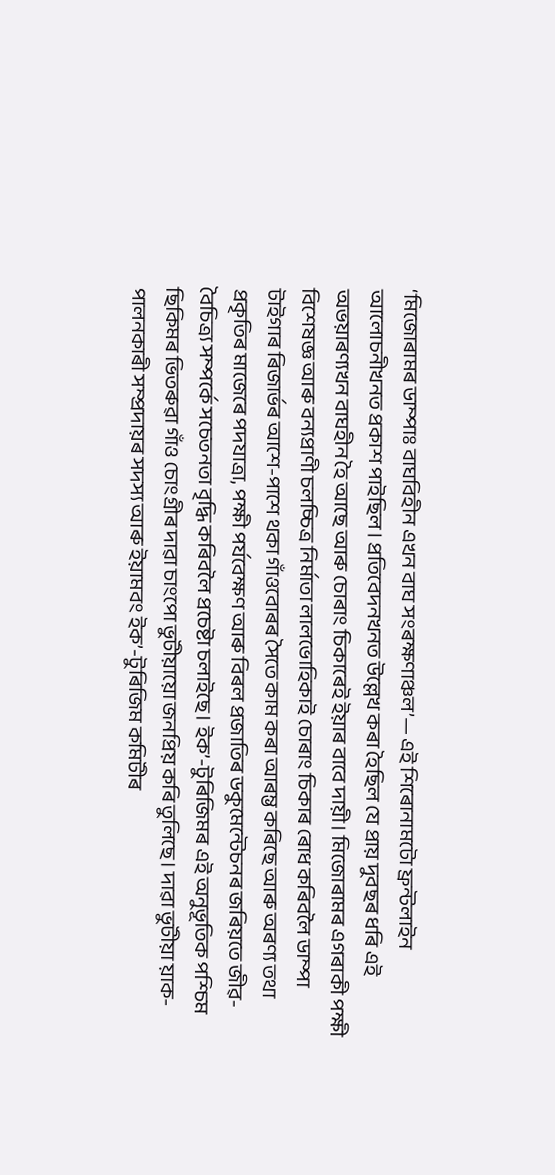‘মিজোৰামৰ ডাম্পাঃ বাঘবিহীন এখন বাঘ সংৰক্ষণাঞ্চল’— এই শিৰোনামটো ফ্রন্টলাইন আলোচনীখনত প্ৰকাশ পাইছিল। প্রতিবেদনখনত উল্লেখ কৰা হৈছিল যে প্রায় দুবছৰ ধৰি এই অভয়াৰণ্যখন বাঘহীন হৈ আছে আৰু চোৰাং চিকাৰেই ইয়াৰ বাবে দায়ী। মিজোৰামৰ এগৰাকী পক্ষী বিশেষজ্ঞ আৰু বন্যপ্ৰাণী চলচ্চিত্ৰ নিৰ্মাতা লালভোহিকাই চোৰাং চিকাৰ ৰোধ কৰিবলৈ ডাম্পা টাইগাৰ ৰিজাৰ্ভৰ আশে-পাশে থকা গাঁওবোৰৰ সৈতে কাম কৰা আৰম্ভ কৰিছে আৰু অৰণ্য তথা প্ৰকৃতিৰ মাজেৰে পদযাত্রা, পক্ষী পৰ্যবেক্ষণ আৰু বিৰল প্ৰজাতিৰ ডকুমেন্টেচনৰ জৰিয়তে জীৱ-বৈচিত্র্য সম্পর্কে সচেতনতা বৃদ্ধি কৰিবলৈ প্ৰচেষ্টা চলাইছে। ইক’-টুৰিজিমৰ এই অনুভূতিক পশ্চিম ছিকিমৰ ভিতৰুৱা গাঁও চোংগ্ৰীৰ দাৱা চাংপো ভুটীয়ায়ো জনপ্ৰিয় কৰি তুলিছে। দাৱা ভুটীয়া য়াক-পালনকাৰী সম্প্ৰদায়ৰ সদস্য আৰু ইয়ামবং ইক’-টুৰিজিম কমিটীৰ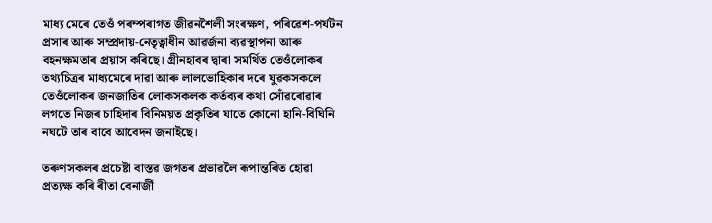মাধ্য মেৰে তেওঁ পৰম্পৰাগত জীৱনশৈলী সংৰক্ষণ, পৰিৱেশ-পৰ্যটন প্ৰসাৰ আৰু সম্প্রদায়-নেতৃত্বাধীন আৱৰ্জনা ব্যৱস্থাপনা আৰু বহনক্ষমতাৰ প্ৰয়াস কৰিছে। গ্রীনহাবৰ দ্বাৰা সমর্থিত তেওঁলোকৰ তথ্যচিত্ৰৰ মাধ্যমেৰে দাৱা আৰু লালভোহিকাৰ দৰে যুৱকসকলে তেওঁলোকৰ জনজাতিৰ লোকসকলক কৰ্তব্যৰ কথা সোঁৱৰোৱাৰ লগতে নিজৰ চাহিদাৰ বিনিময়ত প্ৰকৃতিৰ যাতে কোনো হানি-বিঘিনি নঘটে তাৰ বাবে আবেদন জনাইছে।

তৰুণসকলৰ প্ৰচেষ্টা বাস্তৱ জগতৰ প্ৰভাৱলৈ ৰূপান্তৰিত হোৱা প্ৰত্যক্ষ কৰি ৰীতা বেনাৰ্জী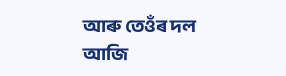আৰু তেওঁৰ দল আজি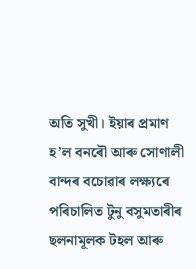অতি সুখী। ইয়াৰ প্ৰমাণ হ’ল বনৰৌ আৰু সোণালী বান্দৰ বচোৱাৰ লক্ষ্যৰে পৰিচালিত টুনু বসুমতাৰীৰ ছলনামূলক টহল আৰু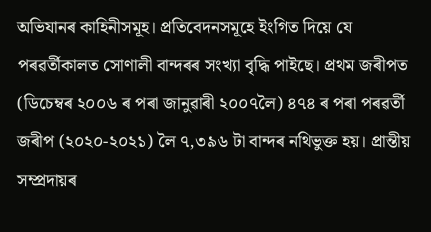অভিযানৰ কাহিনীসমূহ। প্রতিবেদনসমূহে ইংগিত দিয়ে যে পৰৱৰ্তীকালত সোণালী বান্দৰৰ সংখ্যা বৃদ্ধি পাইছে। প্রথম জৰীপত (ডিচেম্বৰ ২০০৬ ৰ পৰা জানুৱাৰী ২০০৭লৈ) ৪৭৪ ৰ পৰা পৰৱৰ্তী জৰীপ (২০২০-২০২১) লৈ ৭,৩৯৬ টা বান্দৰ নথিভুক্ত হয়। প্রান্তীয় সম্প্রদায়ৰ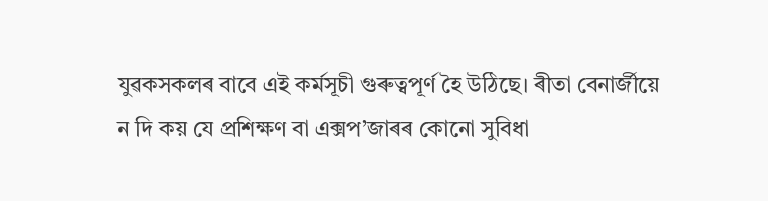যুৱকসকলৰ বাবে এই কর্মসূচী গুৰুত্বপূৰ্ণ হৈ উঠিছে। ৰীতা বেনাৰ্জীয়ে ন দি কয় যে প্রশিক্ষণ বা এক্সপ’জাৰৰ কোনো সুবিধা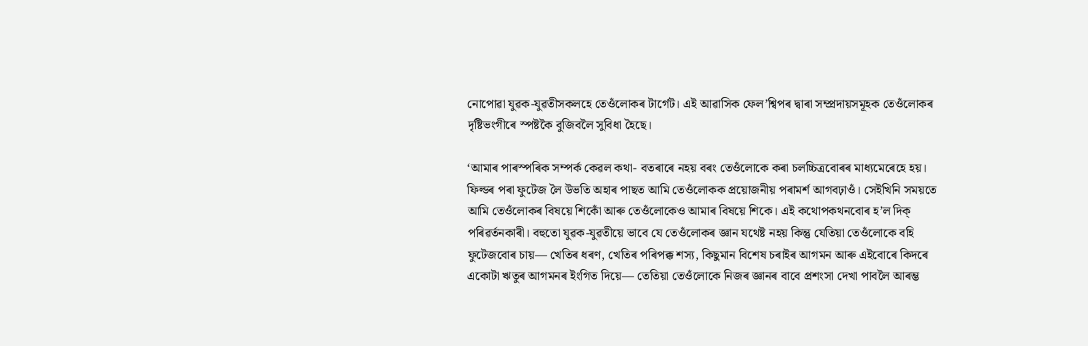নোপোৱা যুৱক-যুৱতীসকলহে তেওঁলোকৰ টার্গেট। এই আৱাসিক ফেল’শ্বিপৰ দ্বাৰা সম্প্রদায়সমূহক তেওঁলোকৰ দৃষ্টিভংগীৰে স্পষ্টকৈ বুজিবলৈ সুবিধা হৈছে।

‘আমাৰ পাৰস্পৰিক সম্পৰ্ক কেৱল কথা- বতৰাৰে নহয় বৰং তেওঁলোকে কৰা চলচ্চিত্ৰবোৰৰ মাধ্যমেৰেহে হয়। ফিল্ডৰ পৰা ফুটেজ লৈ উভতি অহাৰ পাছত আমি তেওঁলোকক প্ৰয়োজনীয় পৰামৰ্শ আগবঢ়াওঁ। সেইখিনি সময়তে আমি তেওঁলোকৰ বিষয়ে শিকোঁ আৰু তেওঁলোকেও আমাৰ বিষয়ে শিকে। এই কথোপকথনবোৰ হ’ল দিক্ পৰিৱৰ্তনকাৰী। বহুতো যুৱক-যুৱতীয়ে ভাবে যে তেওঁলোকৰ জ্ঞান যথেষ্ট নহয় কিন্তু যেতিয়া তেওঁলোকে বহি ফুটেজবোৰ চায়— খেতিৰ ধৰণ, খেতিৰ পৰিপক্ক শস্য, কিছুমান বিশেষ চৰাইৰ আগমন আৰু এইবোৰে কিদৰে একোটা ঋতুৰ আগমনৰ ইংগিত দিয়ে— তেতিয়া তেওঁলোকে নিজৰ জ্ঞানৰ বাবে প্রশংসা দেখা পাবলৈ আৰম্ভ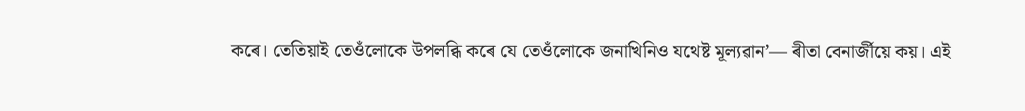কৰে। তেতিয়াই তেওঁলোকে উপলব্ধি কৰে যে তেওঁলোকে জনাখিনিও যথেষ্ট মূল্যৱান’— ৰীতা বেনাৰ্জীয়ে কয়। এই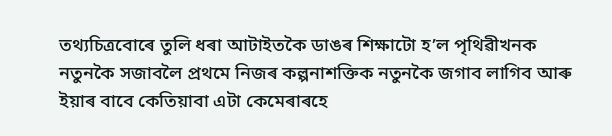তথ্যচিত্ৰবোৰে তুলি ধৰা আটাইতকৈ ডাঙৰ শিক্ষাটো হ’ল পৃথিৱীখনক নতুনকৈ সজাবলৈ প্ৰথমে নিজৰ কল্পনাশক্তিক নতুনকৈ জগাব লাগিব আৰু ইয়াৰ বাবে কেতিয়াবা এটা কেমেৰাৰহে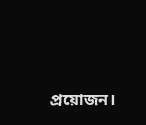প্ৰয়োজন।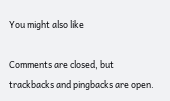You might also like

Comments are closed, but trackbacks and pingbacks are open.